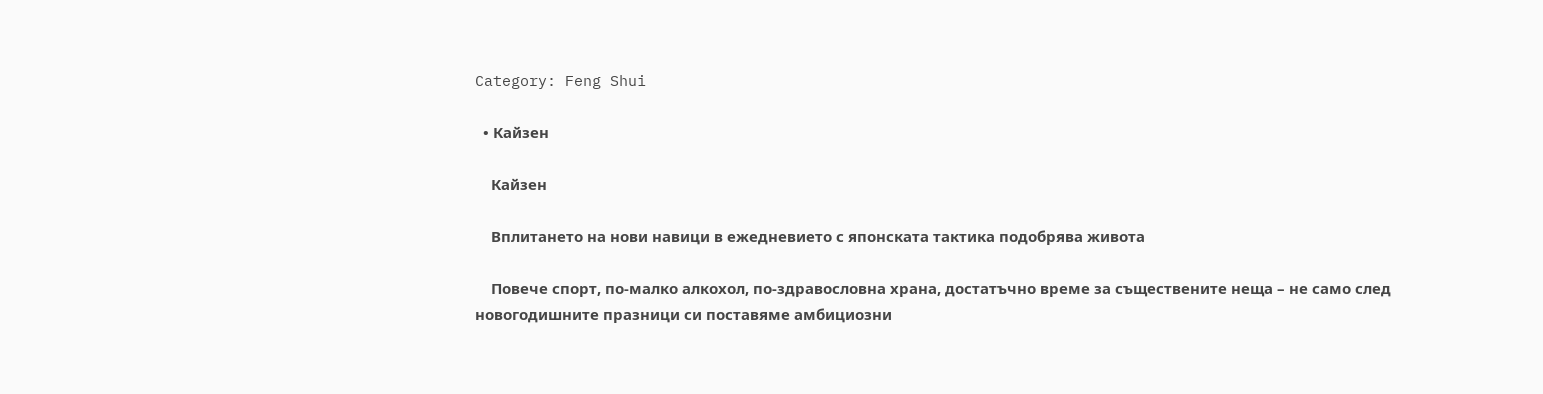Category: Feng Shui

  • Кайзен

    Кайзен

    Вплитането на нови навици в ежедневието с японската тактика подобрява живота

    Повече спорт, по-малко алкохол, по-здравословна храна, достатъчно време за съществените неща – не само след новогодишните празници си поставяме амбициозни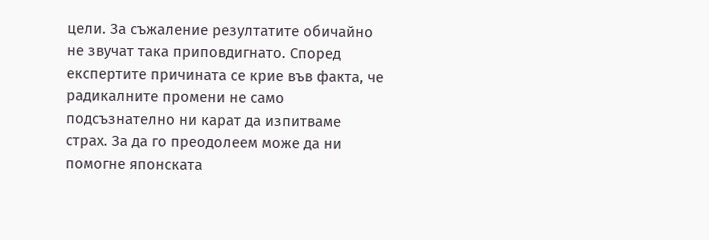цели. За съжаление резултатите обичайно не звучат така приповдигнато. Според експертите причината се крие във факта, че радикалните промени не само подсъзнателно ни карат да изпитваме страх. За да го преодолеем може да ни помогне японската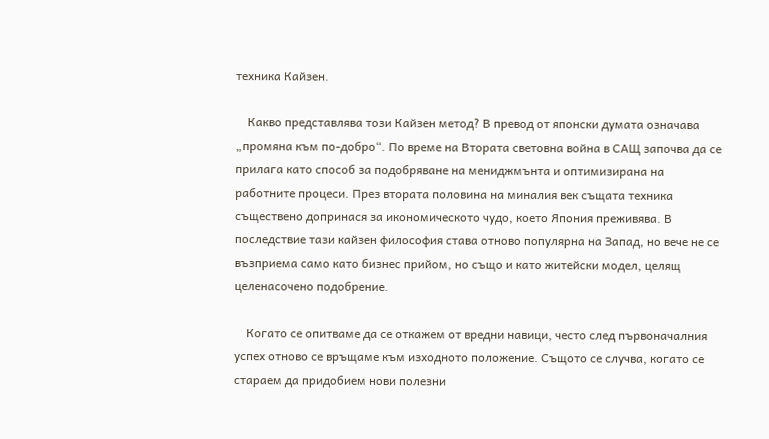техника Кайзен.

    Какво представлява този Кайзен метод? В превод от японски думата означава „промяна към по-добро“. По време на Втората световна война в САЩ започва да се прилага като способ за подобряване на мениджмънта и оптимизирана на работните процеси. През втората половина на миналия век същата техника съществено допринася за икономическото чудо, което Япония преживява. В последствие тази кайзен философия става отново популярна на Запад, но вече не се възприема само като бизнес прийом, но също и като житейски модел, целящ целенасочено подобрение.

    Когато се опитваме да се откажем от вредни навици, често след първоначалния успех отново се връщаме към изходното положение. Същото се случва, когато се стараем да придобием нови полезни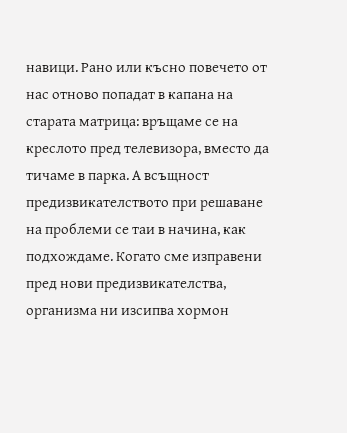навици. Рано или късно повечето от нас отново попадат в капана на старата матрица: връщаме се на креслото пред телевизора, вместо да тичаме в парка. А всъщност предизвикателството при решаване на проблеми се таи в начина, как подхождаме. Когато сме изправени пред нови предизвикателства, организма ни изсипва хормон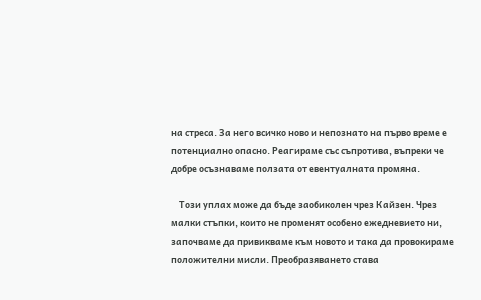на стреса. За него всичко ново и непознато на първо време е потенциално опасно. Реагираме със съпротива, въпреки че добре осъзнаваме ползата от евентуалната промяна.

    Този уплах може да бъде заобиколен чрез Кайзен. Чрез малки стъпки, които не променят особено ежедневието ни, започваме да привикваме към новото и така да провокираме положителни мисли. Преобразяването става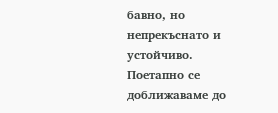бавно, но непрекъснато и устойчиво. Поетапно се доближаваме до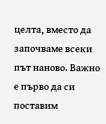целта, вместо да започваме всеки път наново. Важно е първо да си поставим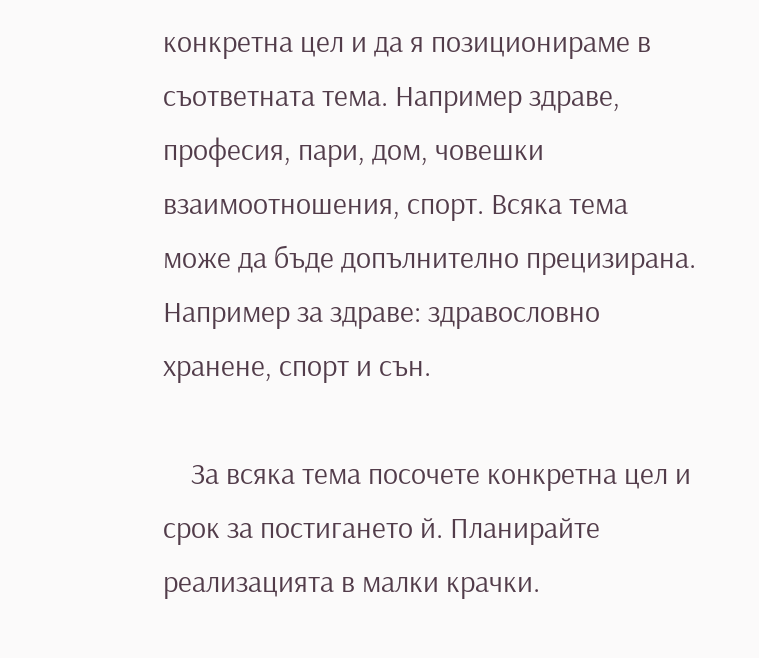конкретна цел и да я позиционираме в съответната тема. Например здраве, професия, пари, дом, човешки взаимоотношения, спорт. Всяка тема може да бъде допълнително прецизирана. Например за здраве: здравословно хранене, спорт и сън.

    За всяка тема посочете конкретна цел и срок за постигането й. Планирайте реализацията в малки крачки.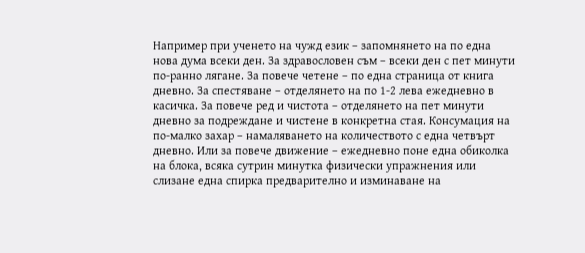Например при ученето на чужд език – запомнянето на по една нова дума всеки ден. За здравословен съм – всеки ден с пет минути по-ранно лягане. За повече четене – по една страница от книга дневно. За спестяване – отделянето на по 1-2 лева ежедневно в касичка. За повече ред и чистота – отделянето на пет минути дневно за подреждане и чистене в конкретна стая. Консумация на по-малко захар – намаляването на количеството с една четвърт дневно. Или за повече движение – ежедневно поне една обиколка на блока, всяка сутрин минутка физически упражнения или слизане една спирка предварително и изминаване на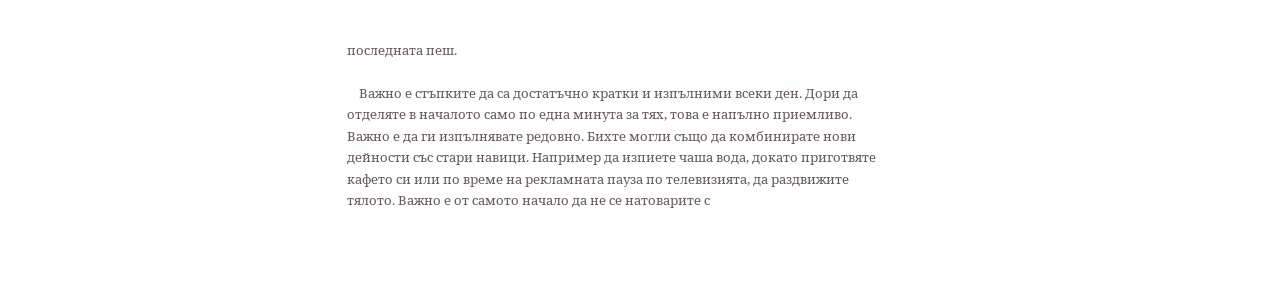последната пеш.

    Важно е стъпките да са достатъчно кратки и изпълними всеки ден. Дори да отделяте в началото само по една минута за тях, това е напълно приемливо. Важно е да ги изпълнявате редовно. Бихте могли също да комбинирате нови дейности със стари навици. Например да изпиете чаша вода, докато приготвяте кафето си или по време на рекламната пауза по телевизията, да раздвижите тялото. Важно е от самото начало да не се натоварите с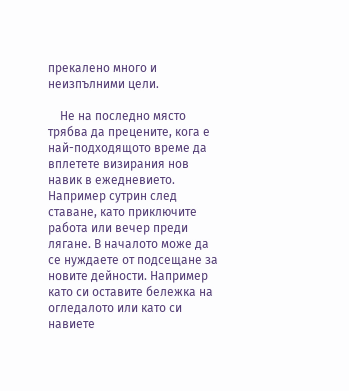прекалено много и неизпълними цели.

    Не на последно място трябва да прецените, кога е най-подходящото време да вплетете визирания нов навик в ежедневието. Например сутрин след ставане, като приключите работа или вечер преди лягане. В началото може да се нуждаете от подсещане за новите дейности. Например като си оставите бележка на огледалото или като си навиете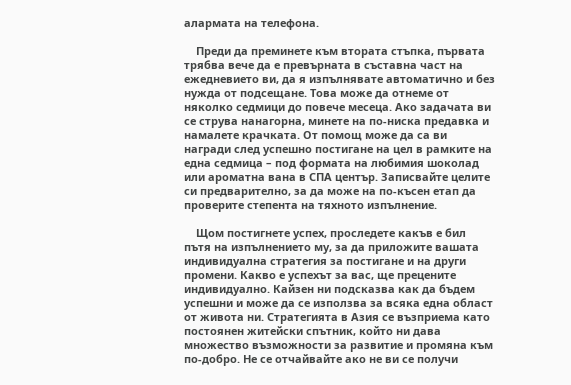алармата на телефона.

    Преди да преминете към втората стъпка, първата трябва вече да е превърната в съставна част на ежедневието ви, да я изпълнявате автоматично и без нужда от подсещане. Това може да отнеме от няколко седмици до повече месеца. Ако задачата ви се струва нанагорна, минете на по-ниска предавка и намалете крачката. От помощ може да са ви награди след успешно постигане на цел в рамките на една седмица – под формата на любимия шоколад или ароматна вана в СПА център. Записвайте целите си предварително, за да може на по-късен етап да проверите степента на тяхното изпълнение.

    Щом постигнете успех, проследете какъв е бил пътя на изпълнението му, за да приложите вашата индивидуална стратегия за постигане и на други промени. Какво е успехът за вас, ще прецените индивидуално. Кайзен ни подсказва как да бъдем успешни и може да се използва за всяка една област от живота ни. Стратегията в Азия се възприема като постоянен житейски спътник, който ни дава множество възможности за развитие и промяна към по-добро. Не се отчайвайте ако не ви се получи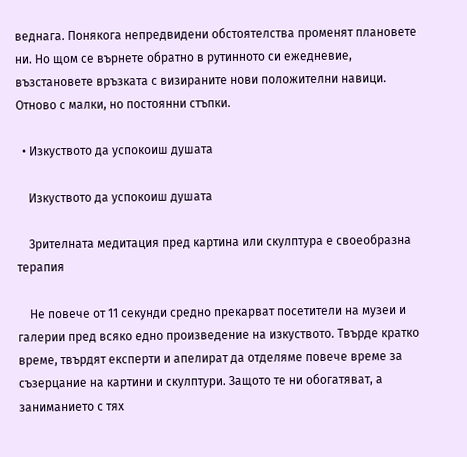веднага. Понякога непредвидени обстоятелства променят плановете ни. Но щом се върнете обратно в рутинното си ежедневие, възстановете връзката с визираните нови положителни навици. Отново с малки, но постоянни стъпки.

  • Изкуството да успокоиш душата

    Изкуството да успокоиш душата

    Зрителната медитация пред картина или скулптура е своеобразна терапия

    Не повече от 11 секунди средно прекарват посетители на музеи и галерии пред всяко едно произведение на изкуството. Твърде кратко време, твърдят експерти и апелират да отделяме повече време за съзерцание на картини и скулптури. Защото те ни обогатяват, а заниманието с тях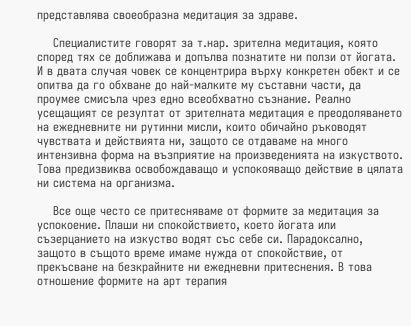представлява своеобразна медитация за здраве.

    Специалистите говорят за т.нар. зрителна медитация, която според тях се доближава и допълва познатите ни ползи от йогата. И в двата случая човек се концентрира върху конкретен обект и се опитва да го обхване до най-малките му съставни части, да проумее смисъла чрез едно всеобхватно съзнание. Реално усещащият се резултат от зрителната медитация е преодоляването на ежедневните ни рутинни мисли, които обичайно ръководят чувствата и действията ни, защото се отдаваме на много интензивна форма на възприятие на произведенията на изкуството. Това предизвиква освобождаващо и успокояващо действие в цялата ни система на организма.

    Все още често се притесняваме от формите за медитация за успокоение. Плаши ни спокойствието, което йогата или съзерцанието на изкуство водят със себе си. Парадоксално, защото в същото време имаме нужда от спокойствие, от прекъсване на безкрайните ни ежедневни притеснения. В това отношение формите на арт терапия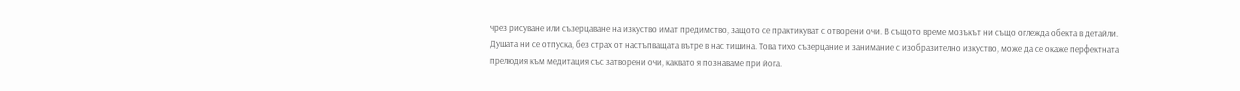чрез рисуване или съзерцаване на изкуство имат предимство, защото се практикуват с отворени очи. В същото време мозъкът ни също оглежда обекта в детайли. Душата ни се отпуска, без страх от настъпващата вътре в нас тишина. Това тихо съзерцание и занимание с изобразително изкуство, може да се окаже перфектната прелюдия към медитация със затворени очи, каквато я познаваме при йога.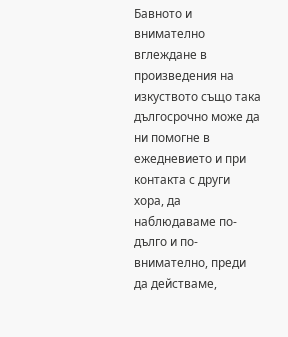Бавното и внимателно вглеждане в произведения на изкуството също така дългосрочно може да ни помогне в ежедневието и при контакта с други хора, да наблюдаваме по-дълго и по-внимателно, преди да действаме,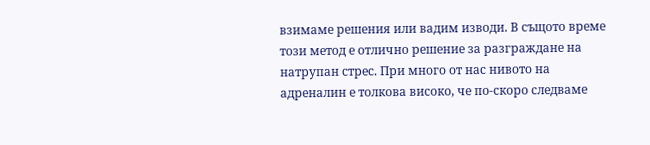взимаме решения или вадим изводи. В същото време този метод е отлично решение за разграждане на натрупан стрес. При много от нас нивото на адреналин е толкова високо, че по-скоро следваме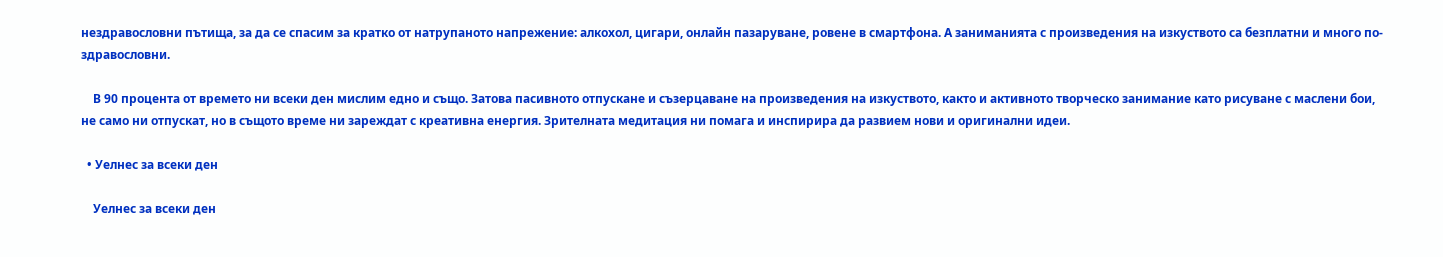нездравословни пътища, за да се спасим за кратко от натрупаното напрежение: алкохол, цигари, онлайн пазаруване, ровене в смартфона. А заниманията с произведения на изкуството са безплатни и много по-здравословни.

    В 90 процента от времето ни всеки ден мислим едно и също. Затова пасивното отпускане и съзерцаване на произведения на изкуството, както и активното творческо занимание като рисуване с маслени бои, не само ни отпускат, но в същото време ни зареждат с креативна енергия. Зрителната медитация ни помага и инспирира да развием нови и оригинални идеи.

  • Уелнес за всеки ден

    Уелнес за всеки ден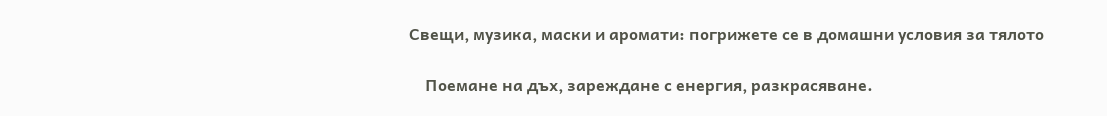Свещи, музика, маски и аромати: погрижете се в домашни условия за тялото

    Поемане на дъх, зареждане с енергия, разкрасяване.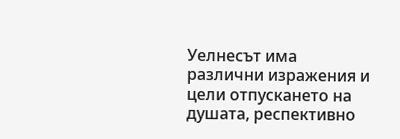Уелнесът има различни изражения и цели отпускането на душата, респективно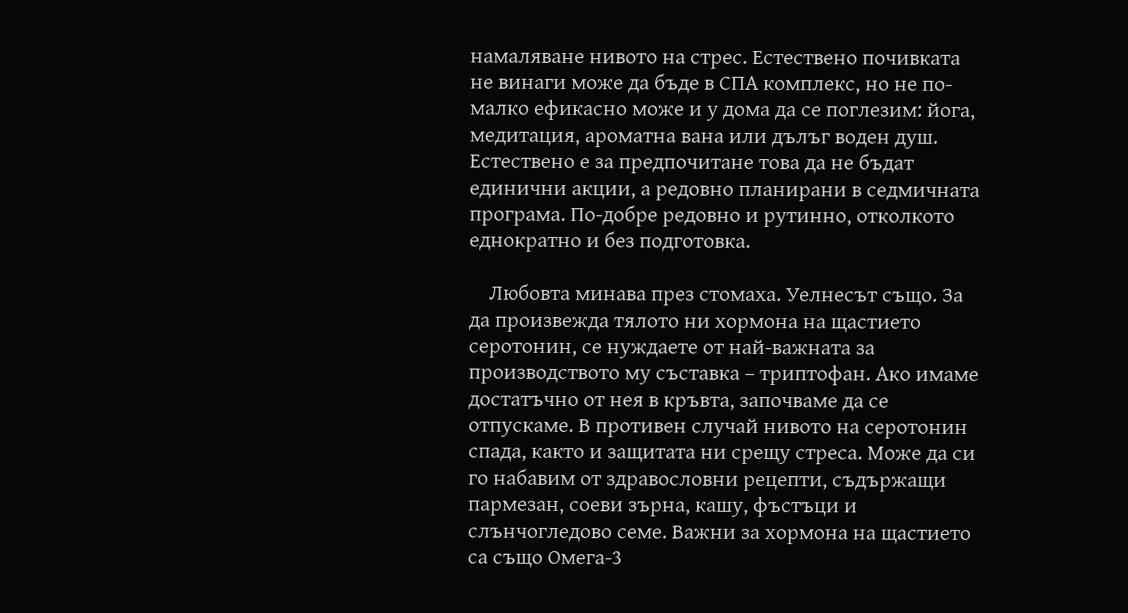намаляване нивото на стрес. Естествено почивката не винаги може да бъде в СПА комплекс, но не по-малко ефикасно може и у дома да се поглезим: йога, медитация, ароматна вана или дълъг воден душ. Естествено е за предпочитане това да не бъдат единични акции, а редовно планирани в седмичната програма. По-добре редовно и рутинно, отколкото еднократно и без подготовка.

    Любовта минава през стомаха. Уелнесът също. За да произвежда тялото ни хормона на щастието серотонин, се нуждаете от най-важната за производството му съставка – триптофан. Ако имаме достатъчно от нея в кръвта, започваме да се отпускаме. В противен случай нивото на серотонин спада, както и защитата ни срещу стреса. Може да си го набавим от здравословни рецепти, съдържащи пармезан, соеви зърна, кашу, фъстъци и слънчогледово семе. Важни за хормона на щастието са също Омега-3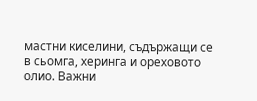мастни киселини, съдържащи се в сьомга, херинга и ореховото олио. Важни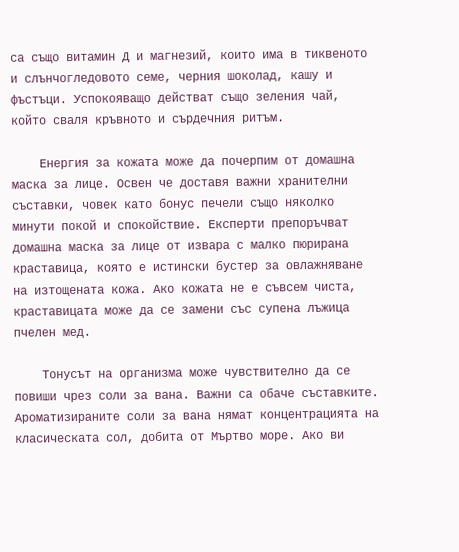са също витамин Д и магнезий, които има в тиквеното и слънчогледовото семе, черния шоколад, кашу и фъстъци. Успокояващо действат също зеления чай, който сваля кръвното и сърдечния ритъм.

    Енергия за кожата може да почерпим от домашна маска за лице. Освен че доставя важни хранителни съставки, човек като бонус печели също няколко минути покой и спокойствие. Експерти препоръчват домашна маска за лице от извара с малко пюрирана краставица, която е истински бустер за овлажняване на изтощената кожа. Ако кожата не е съвсем чиста, краставицата може да се замени със супена лъжица пчелен мед.

    Тонусът на организма може чувствително да се повиши чрез соли за вана. Важни са обаче съставките. Ароматизираните соли за вана нямат концентрацията на класическата сол, добита от Мъртво море. Ако ви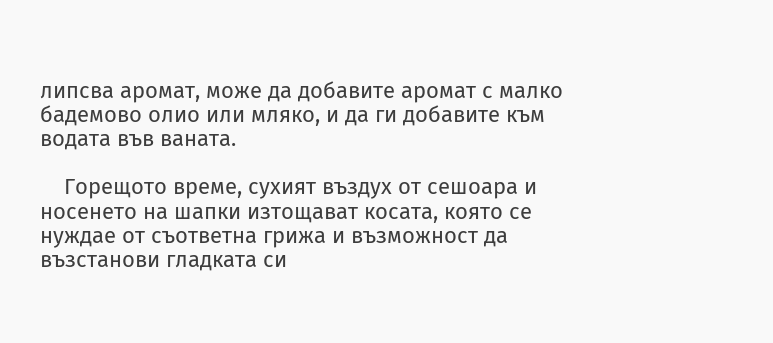липсва аромат, може да добавите аромат с малко бадемово олио или мляко, и да ги добавите към водата във ваната.

    Горещото време, сухият въздух от сешоара и носенето на шапки изтощават косата, която се нуждае от съответна грижа и възможност да възстанови гладката си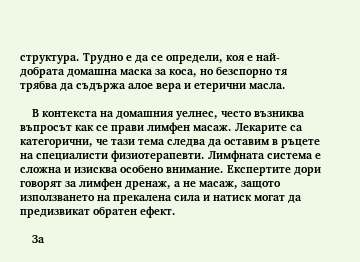структура. Трудно е да се определи, коя е най-добрата домашна маска за коса, но безспорно тя трябва да съдържа алое вера и етерични масла.

    В контекста на домашния уелнес, често възниква въпросът как се прави лимфен масаж. Лекарите са категорични, че тази тема следва да оставим в ръцете на специалисти физиотерапевти. Лимфната система е сложна и изисква особено внимание. Експертите дори говорят за лимфен дренаж, а не масаж, защото използването на прекалена сила и натиск могат да предизвикат обратен ефект.

    За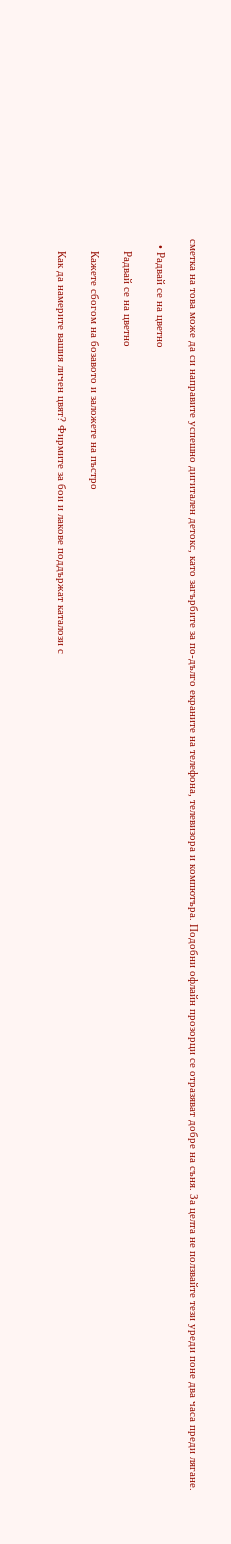сметка на това може да си направите успешно дигитален детокс, като загърбите за по-дълго екраните на телефона, телевизора и компютъра. Подобни офлайн прозорци се отразяват добре на съня. За целта не ползвайте тези уреди поне два часа преди лягане.

  • Радвай се на цветно

    Радвай се на цветно

    Кажете сбогом на бозавото и заложете на пъстро

    Как да намерите вашия личен цвят? Фирмите за бои и лакове поддържат каталози с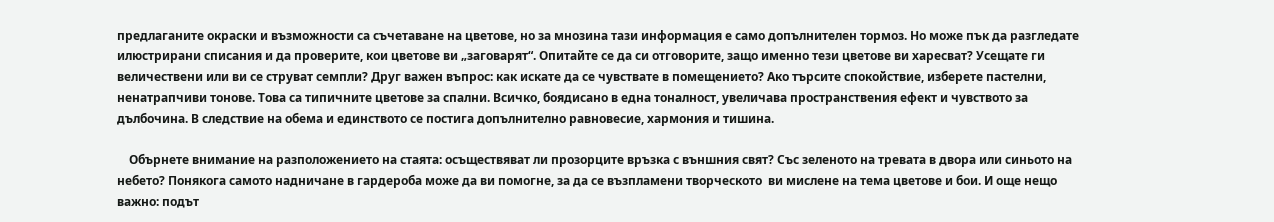предлаганите окраски и възможности са съчетаване на цветове, но за мнозина тази информация е само допълнителен тормоз. Но може пък да разгледате илюстрирани списания и да проверите, кои цветове ви „заговарят“. Опитайте се да си отговорите, защо именно тези цветове ви харесват? Усещате ги величествени или ви се струват семпли? Друг важен въпрос: как искате да се чувствате в помещението? Ако търсите спокойствие, изберете пастелни, ненатрапчиви тонове. Това са типичните цветове за спални. Всичко, боядисано в една тоналност, увеличава пространствения ефект и чувството за дълбочина. В следствие на обема и единството се постига допълнително равновесие, хармония и тишина.

    Обърнете внимание на разположението на стаята: осъществяват ли прозорците връзка с външния свят? Със зеленото на тревата в двора или синьото на небето? Понякога самото надничане в гардероба може да ви помогне, за да се възпламени творческото  ви мислене на тема цветове и бои. И още нещо важно: подът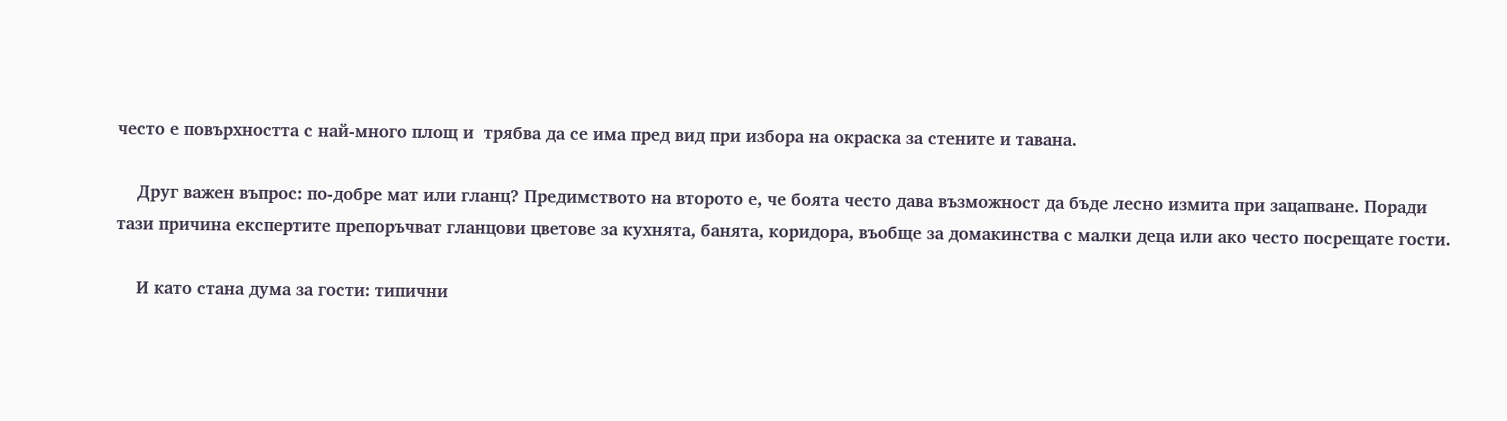често е повърхността с най-много площ и  трябва да се има пред вид при избора на окраска за стените и тавана.

    Друг важен въпрос: по-добре мат или гланц? Предимството на второто е, че боята често дава възможност да бъде лесно измита при зацапване. Поради тази причина експертите препоръчват гланцови цветове за кухнята, банята, коридора, въобще за домакинства с малки деца или ако често посрещате гости.

    И като стана дума за гости: типични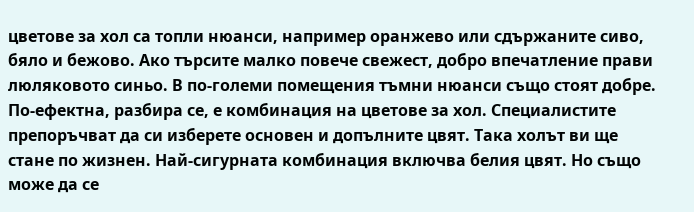цветове за хол са топли нюанси, например оранжево или сдържаните сиво, бяло и бежово. Ако търсите малко повече свежест, добро впечатление прави люляковото синьо. В по-големи помещения тъмни нюанси също стоят добре. По-ефектна, разбира се, е комбинация на цветове за хол. Специалистите препоръчват да си изберете основен и допълните цвят. Така холът ви ще стане по жизнен. Най-сигурната комбинация включва белия цвят. Но също може да се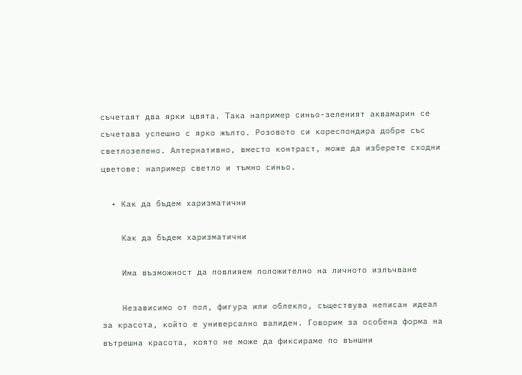съчетаят два ярки цвята. Така например синьо-зеленият аквамарин се съчетава успешно с ярко жълто. Розовото си кореспондира добре със светлозелено. Алтернативно, вместо контраст, може да изберете сходни цветове: например светло и тъмно синьо.

  • Как да бъдем харизматични

    Как да бъдем харизматични

    Има възможност да повлияем положително на личното излъчване

    Независимо от пол, фигура или облекло, съществува неписан идеал за красота, който е универсално валиден. Говорим за особена форма на вътрешна красота, която не може да фиксираме по външни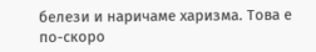белези и наричаме харизма. Това е по-скоро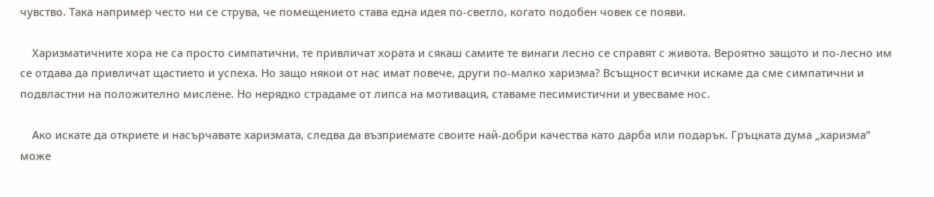чувство. Така например често ни се струва, че помещението става една идея по-светло, когато подобен човек се появи.

    Харизматичните хора не са просто симпатични, те привличат хората и сякаш самите те винаги лесно се справят с живота. Вероятно защото и по-лесно им се отдава да привличат щастието и успеха. Но защо някои от нас имат повече, други по-малко харизма? Всъщност всички искаме да сме симпатични и подвластни на положително мислене. Но нерядко страдаме от липса на мотивация, ставаме песимистични и увесваме нос.

    Ако искате да откриете и насърчавате харизмата, следва да възприемате своите най-добри качества като дарба или подарък. Гръцката дума „харизма“ може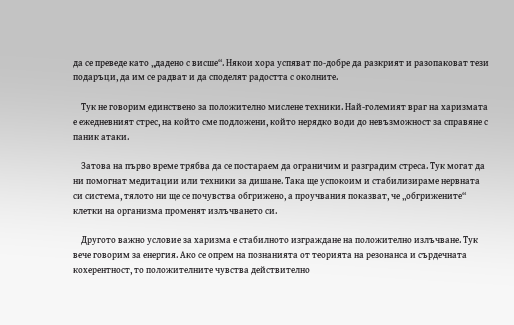да се преведе като „дадено с висше“. Някои хора успяват по-добре да разкрият и разопаковат тези подаръци, да им се радват и да споделят радостта с околните.

    Тук не говорим единствено за положително мислене техники. Най-големият враг на харизмата е ежедневният стрес, на който сме подложени, който нерядко води до невъзможност за справяне с паник атаки.

    Затова на първо време трябва да се постараем да ограничим и разградим стреса. Тук могат да ни помогнат медитации или техники за дишане. Така ще успокоим и стабилизираме нервната си система, тялото ни ще се почувства обгрижено, а проучвания показват, че „обгрижените“ клетки на организма променят излъчването си.

    Другото важно условие за харизма е стабилното изграждане на положително излъчване. Тук вече говорим за енергия. Ако се опрем на познанията от теорията на резонанса и сърдечната кохерентност, то положителните чувства действително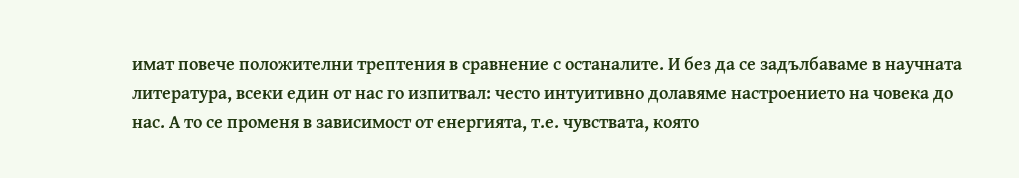имат повече положителни трептения в сравнение с останалите. И без да се задълбаваме в научната литература, всеки един от нас го изпитвал: често интуитивно долавяме настроението на човека до нас. А то се променя в зависимост от енергията, т.е. чувствата, която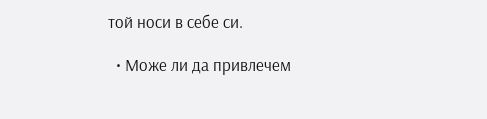той носи в себе си.

  • Може ли да привлечем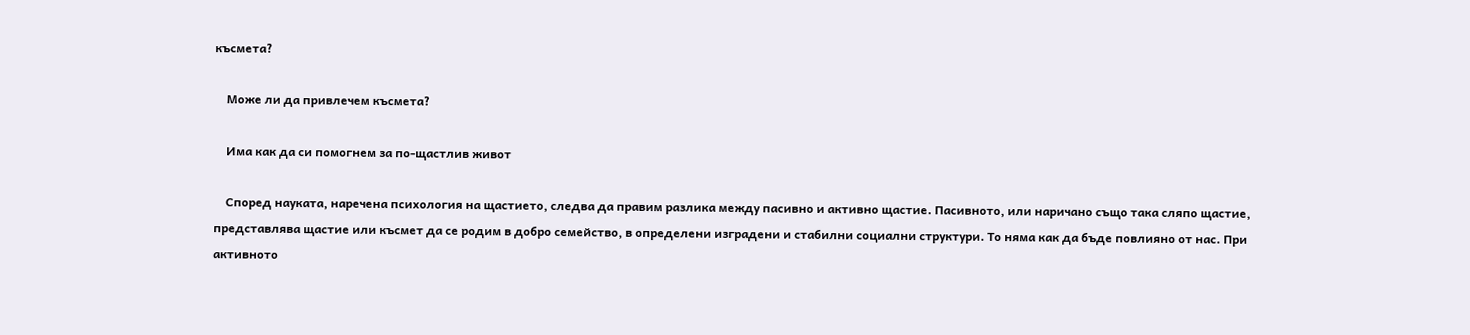късмета?

    Може ли да привлечем късмета?

    Има как да си помогнем за по-щастлив живот

    Според науката, наречена психология на щастието, следва да правим разлика между пасивно и активно щастие. Пасивното, или наричано също така сляпо щастие, представлява щастие или късмет да се родим в добро семейство, в определени изградени и стабилни социални структури. То няма как да бъде повлияно от нас. При активното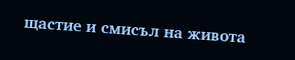щастие и смисъл на живота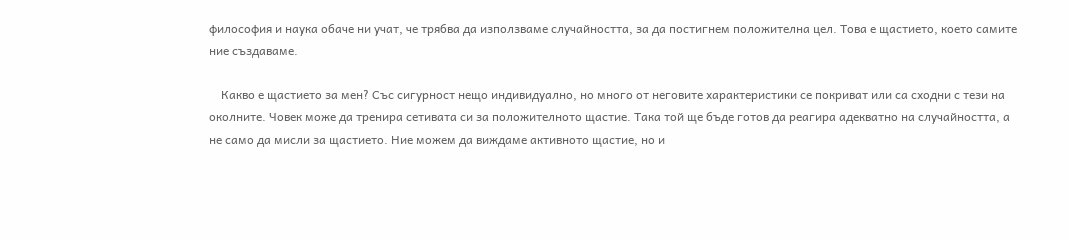философия и наука обаче ни учат, че трябва да използваме случайността, за да постигнем положителна цел. Това е щастието, което самите ние създаваме.

    Какво е щастието за мен? Със сигурност нещо индивидуално, но много от неговите характеристики се покриват или са сходни с тези на околните. Човек може да тренира сетивата си за положителното щастие. Така той ще бъде готов да реагира адекватно на случайността, а не само да мисли за щастието. Ние можем да виждаме активното щастие, но и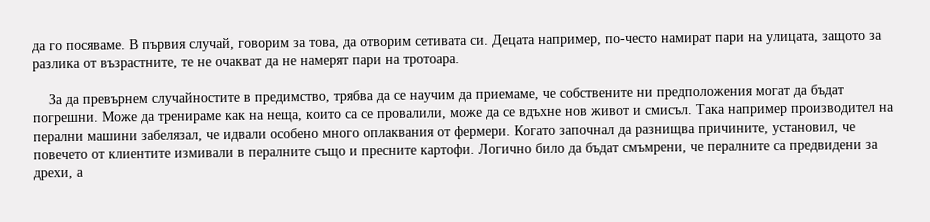да го посяваме. В първия случай, говорим за това, да отворим сетивата си. Децата например, по-често намират пари на улицата, защото за разлика от възрастните, те не очакват да не намерят пари на тротоара.

    За да превърнем случайностите в предимство, трябва да се научим да приемаме, че собствените ни предположения могат да бъдат погрешни. Може да тренираме как на неща, които са се провалили, може да се вдъхне нов живот и смисъл. Така например производител на перални машини забелязал, че идвали особено много оплаквания от фермери. Когато започнал да разнищва причините, установил, че повечето от клиентите измивали в пералните също и пресните картофи. Логично било да бъдат смъмрени, че пералните са предвидени за дрехи, а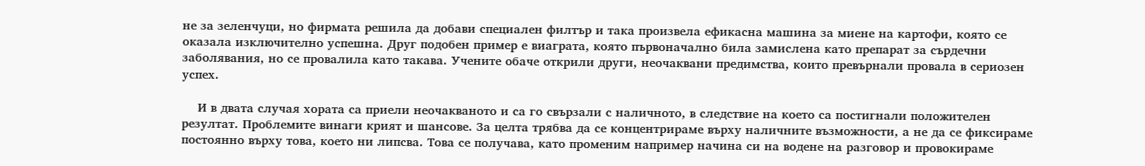не за зеленчуци, но фирмата решила да добави специален филтър и така произвела ефикасна машина за миене на картофи, която се оказала изключително успешна. Друг подобен пример е виаграта, която първоначално била замислена като препарат за сърдечни заболявания, но се провалила като такава. Учените обаче открили други, неочаквани предимства, които превърнали провала в сериозен успех.

    И в двата случая хората са приели неочакваното и са го свързали с наличното, в следствие на което са постигнали положителен резултат. Проблемите винаги крият и шансове. За целта трябва да се концентрираме върху наличните възможности, а не да се фиксираме постоянно върху това, което ни липсва. Това се получава, като променим например начина си на водене на разговор и провокираме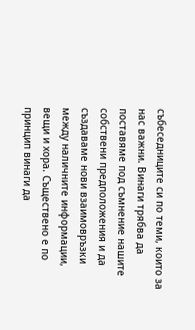събеседниците си по теми, които за нас важни. Винаги трябва да поставяме под съмнение нашите собствени предположения и да създаваме нови взаимовръзки между наличните информации, вещи и хора. Съществено е по принцип винаги да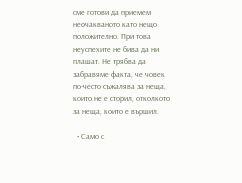сме готови да приемем неочакваното като нещо положително. При това неуспехите не бива да ни плашат. Не трябва да забравяме факта, че човек по-често съжалява за неща, които не е сторил, отколкото за неща, които е вършил.

  • Само с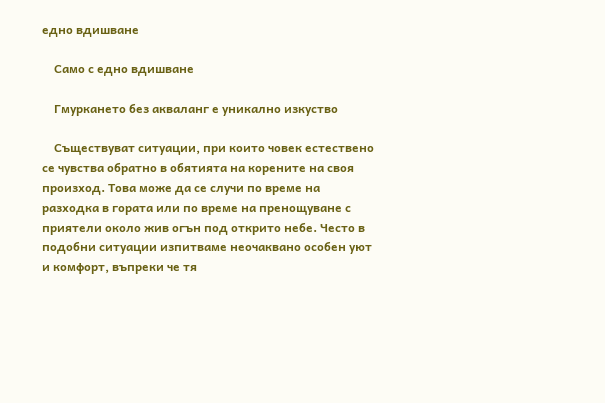едно вдишване

    Само с едно вдишване

    Гмуркането без акваланг е уникално изкуство

    Съществуват ситуации, при които човек естествено се чувства обратно в обятията на корените на своя произход. Това може да се случи по време на разходка в гората или по време на пренощуване с приятели около жив огън под открито небе. Често в подобни ситуации изпитваме неочаквано особен уют и комфорт, въпреки че тя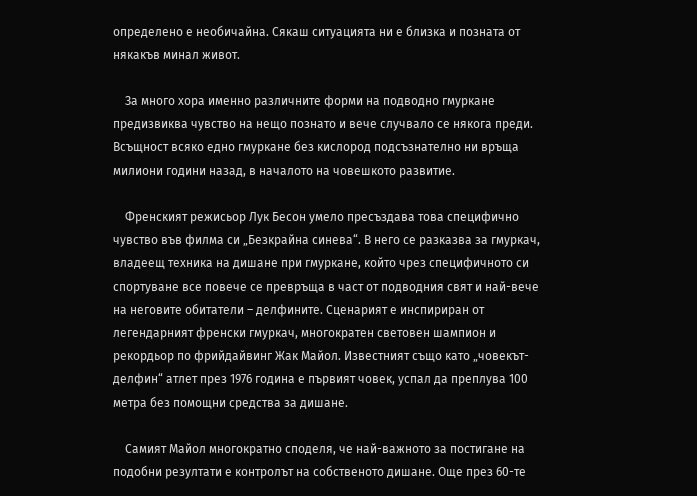определено е необичайна. Сякаш ситуацията ни е близка и позната от някакъв минал живот.

    За много хора именно различните форми на подводно гмуркане предизвиква чувство на нещо познато и вече случвало се някога преди. Всъщност всяко едно гмуркане без кислород подсъзнателно ни връща милиони години назад, в началото на човешкото развитие.

    Френският режисьор Лук Бесон умело пресъздава това специфично чувство във филма си „Безкрайна синева“. В него се разказва за гмуркач, владеещ техника на дишане при гмуркане, който чрез специфичното си спортуване все повече се превръща в част от подводния свят и най-вече на неговите обитатели – делфините. Сценарият е инспириран от легендарният френски гмуркач, многократен световен шампион и рекордьор по фрийдайвинг Жак Майол. Известният също като „човекът-делфин“ атлет през 1976 година е първият човек, успал да преплува 100 метра без помощни средства за дишане.

    Самият Майол многократно споделя, че най-важното за постигане на подобни резултати е контролът на собственото дишане. Още през 60-те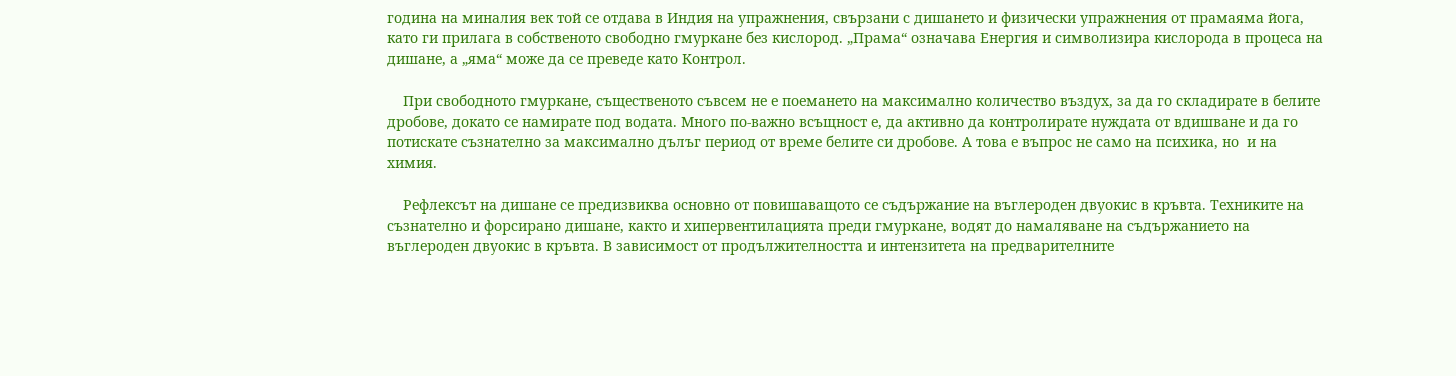година на миналия век той се отдава в Индия на упражнения, свързани с дишането и физически упражнения от прамаяма йога, като ги прилага в собственото свободно гмуркане без кислород. „Прама“ означава Енергия и символизира кислорода в процеса на дишане, а „яма“ може да се преведе като Контрол.

    При свободното гмуркане, същественото съвсем не е поемането на максимално количество въздух, за да го складирате в белите дробове, докато се намирате под водата. Много по-важно всъщност е, да активно да контролирате нуждата от вдишване и да го потискате съзнателно за максимално дълъг период от време белите си дробове. А това е въпрос не само на психика, но  и на химия.

    Рефлексът на дишане се предизвиква основно от повишаващото се съдържание на въглероден двуокис в кръвта. Техниките на съзнателно и форсирано дишане, както и хипервентилацията преди гмуркане, водят до намаляване на съдържанието на въглероден двуокис в кръвта. В зависимост от продължителността и интензитета на предварителните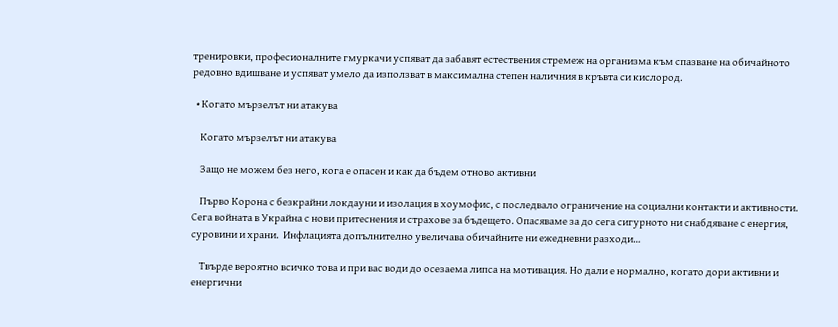тренировки, професионалните гмуркачи успяват да забавят естествения стремеж на организма към спазване на обичайното редовно вдишване и успяват умело да използват в максимална степен наличния в кръвта си кислород.

  • Когато мързелът ни атакува

    Когато мързелът ни атакува

    Защо не можем без него, кога е опасен и как да бъдем отново активни

    Първо Корона с безкрайни локдауни и изолация в хоумофис, с последвало ограничение на социални контакти и активности. Сега войната в Украйна с нови притеснения и страхове за бъдещето. Опасяваме за до сега сигурното ни снабдяване с енергия, суровини и храни.  Инфлацията допълнително увеличава обичайните ни ежедневни разходи…

    Твърде вероятно всичко това и при вас води до осезаема липса на мотивация. Но дали е нормално, когато дори активни и енергични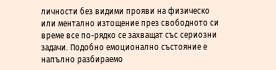личности без видими прояви на физическо или ментално изтощение през свободното си време все по-рядко се захващат със сериозни задачи. Подобно емоционално състояние е напълно разбираемо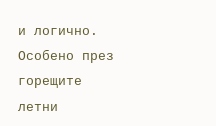и логично. Особено през горещите летни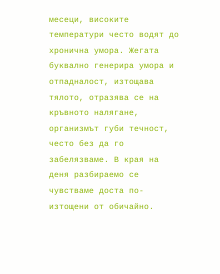месеци, високите температури често водят до хронична умора. Жегата буквално генерира умора и отпадналост, изтощава тялото, отразява се на кръвното налягане, организмът губи течност, често без да го забелязваме. В края на деня разбираемо се чувстваме доста по-изтощени от обичайно.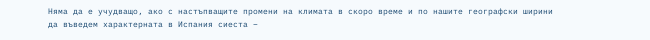Няма да е учудващо, ако с настъпващите промени на климата в скоро време и по нашите географски ширини  да въведем характерната в Испания сиеста –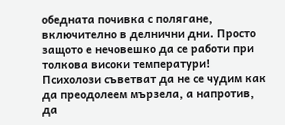обедната почивка с полягане, включително в делнични дни. Просто защото е нечовешко да се работи при толкова високи температури! Психолози съветват да не се чудим как да преодолеем мързела, а напротив, да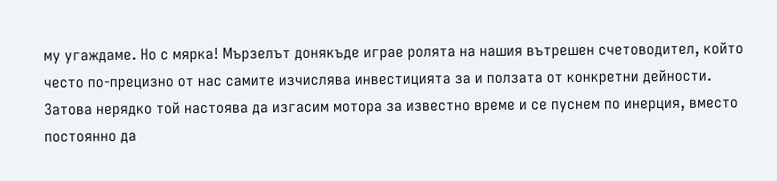му угаждаме. Но с мярка! Мързелът донякъде играе ролята на нашия вътрешен счетоводител, който често по-прецизно от нас самите изчислява инвестицията за и ползата от конкретни дейности. Затова нерядко той настоява да изгасим мотора за известно време и се пуснем по инерция, вместо постоянно да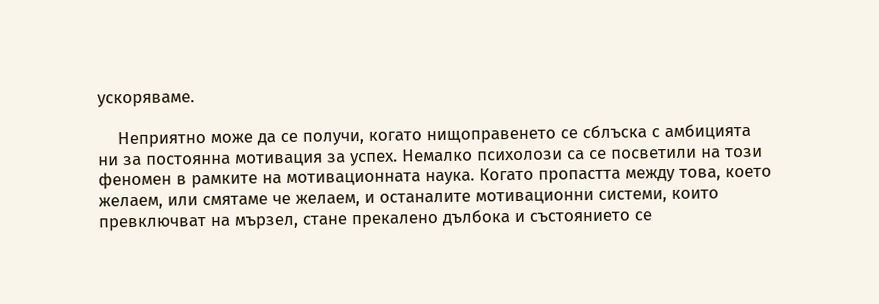ускоряваме.

    Неприятно може да се получи, когато нищоправенето се сблъска с амбицията ни за постоянна мотивация за успех. Немалко психолози са се посветили на този феномен в рамките на мотивационната наука. Когато пропастта между това, което желаем, или смятаме че желаем, и останалите мотивационни системи, които превключват на мързел, стане прекалено дълбока и състоянието се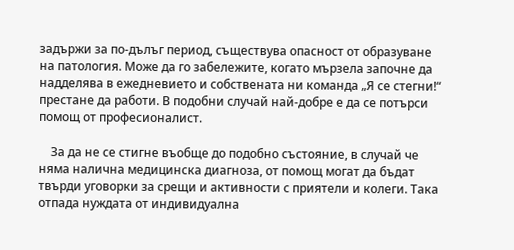задържи за по-дълъг период, съществува опасност от образуване на патология. Може да го забележите, когато мързела започне да надделява в ежедневието и собствената ни команда „Я се стегни!“ престане да работи. В подобни случай най-добре е да се потърси помощ от професионалист.

    За да не се стигне въобще до подобно състояние, в случай че няма налична медицинска диагноза, от помощ могат да бъдат твърди уговорки за срещи и активности с приятели и колеги. Така отпада нуждата от индивидуална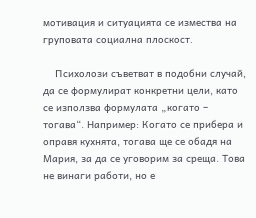мотивация и ситуацията се измества на груповата социална плоскост.

    Психолози съветват в подобни случай, да се формулират конкретни цели, като се използва формулата „когато – тогава“. Например: Когато се прибера и оправя кухнята, тогава ще се обадя на Мария, за да се уговорим за среща. Това не винаги работи, но е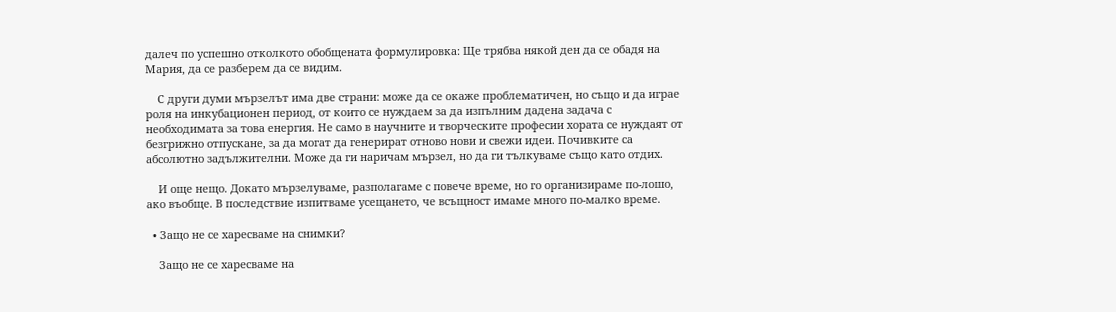далеч по успешно отколкото обобщената формулировка: Ще трябва някой ден да се обадя на Мария, да се разберем да се видим.

    С други думи мързелът има две страни: може да се окаже проблематичен, но също и да играе роля на инкубационен период, от които се нуждаем за да изпълним дадена задача с необходимата за това енергия. Не само в научните и творческите професии хората се нуждаят от безгрижно отпускане, за да могат да генерират отново нови и свежи идеи. Почивките са абсолютно задължителни. Може да ги наричам мързел, но да ги тълкуваме също като отдих.

    И още нещо. Докато мързелуваме, разполагаме с повече време, но го организираме по-лошо, ако въобще. В последствие изпитваме усещането, че всъщност имаме много по-малко време.

  • Защо не се харесваме на снимки?

    Защо не се харесваме на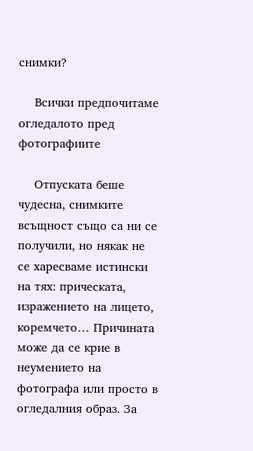снимки?

    Всички предпочитаме огледалото пред фотографиите

    Отпуската беше чудесна, снимките всъщност също са ни се получили, но някак не се харесваме истински на тях: прическата, изражението на лицето, коремчето… Причината може да се крие в неумението на фотографа или просто в огледалния образ. За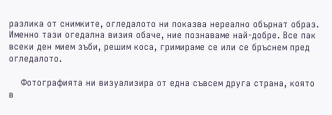разлика от снимките, огледалото ни показва нереално обърнат образ. Именно тази огедална визия обаче, ние познаваме най-добре. Все пак всеки ден мием зъби, решим коса, гримираме се или се бръснем пред огледалото.

    Фотографията ни визуализира от една съвсем друга страна, която в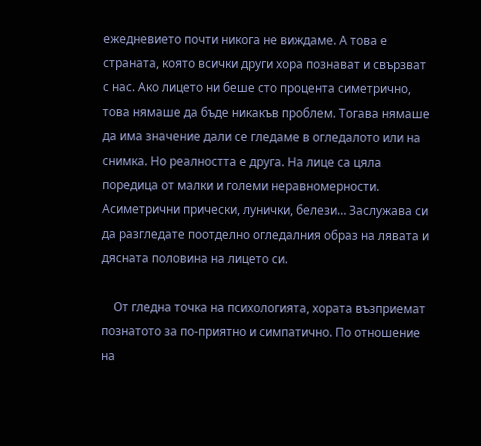ежедневието почти никога не виждаме. А това е страната, която всички други хора познават и свързват с нас. Ако лицето ни беше сто процента симетрично, това нямаше да бъде никакъв проблем. Тогава нямаше да има значение дали се гледаме в огледалото или на снимка. Но реалността е друга. На лице са цяла поредица от малки и големи неравномерности. Асиметрични прически, лунички, белези… Заслужава си да разгледате поотделно огледалния образ на лявата и дясната половина на лицето си.

    От гледна точка на психологията, хората възприемат познатото за по-приятно и симпатично. По отношение на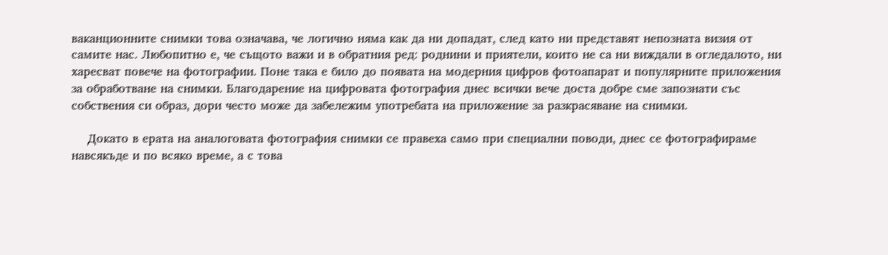ваканционните снимки това означава, че логично няма как да ни допадат, след като ни представят непозната визия от самите нас. Любопитно е, че същото важи и в обратния ред: роднини и приятели, които не са ни виждали в огледалото, ни харесват повече на фотографии. Поне така е било до появата на модерния цифров фотоапарат и популярните приложения за обработване на снимки. Благодарение на цифровата фотография днес всички вече доста добре сме запознати със собствения си образ, дори често може да забележим употребата на приложение за разкрасяване на снимки.

    Докато в ерата на аналоговата фотография снимки се правеха само при специални поводи, днес се фотографираме навсякъде и по всяко време, а с това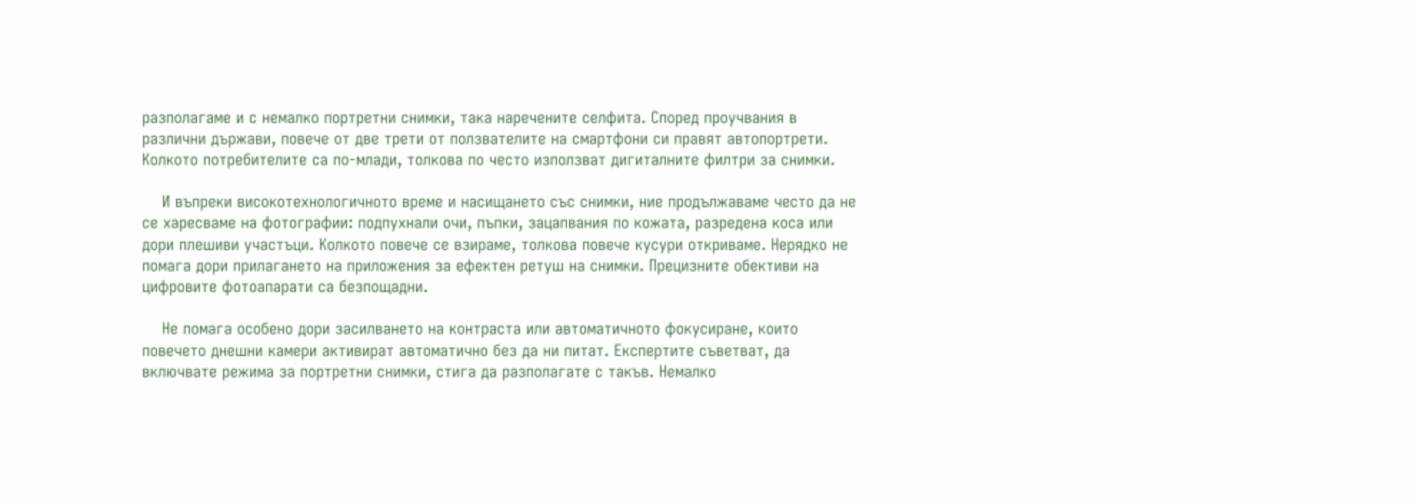разполагаме и с немалко портретни снимки, така наречените селфита. Според проучвания в различни държави, повече от две трети от ползвателите на смартфони си правят автопортрети. Колкото потребителите са по-млади, толкова по често използват дигиталните филтри за снимки.

    И въпреки високотехнологичното време и насищането със снимки, ние продължаваме често да не се харесваме на фотографии: подпухнали очи, пъпки, зацапвания по кожата, разредена коса или дори плешиви участъци. Колкото повече се взираме, толкова повече кусури откриваме. Нерядко не помага дори прилагането на приложения за ефектен ретуш на снимки. Прецизните обективи на цифровите фотоапарати са безпощадни.

    Не помага особено дори засилването на контраста или автоматичното фокусиране, които повечето днешни камери активират автоматично без да ни питат. Експертите съветват, да включвате режима за портретни снимки, стига да разполагате с такъв. Немалко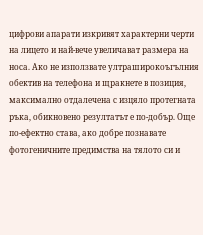цифрови апарати изкривят характерни черти на лицето и най-вече увеличават размера на носа. Ако не използвате ултраширокоъгълния обектив на телефона и щракнете в позиция, максимално отдалечена с изцяло протегната ръка, обикновено резултатът е по-добър. Още по-ефектно става, ако добре познавате фотогеничните предимства на тялото си и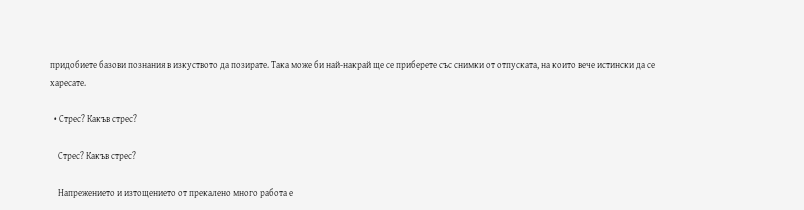придобиете базови познания в изкуството да позирате. Така може би най-накрай ще се приберете със снимки от отпуската, на които вече истински да се харесате.

  • Стрес? Какъв стрес?

    Стрес? Какъв стрес?

    Напрежението и изтощението от прекалено много работа е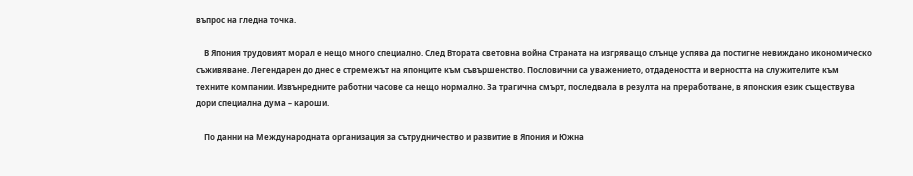въпрос на гледна точка.

    В Япония трудовият морал е нещо много специално. След Втората световна война Страната на изгряващо слънце успява да постигне невиждано икономическо съживяване. Легендарен до днес е стремежът на японците към съвършенство. Пословични са уважението, отдадеността и верността на служителите към техните компании. Извънредните работни часове са нещо нормално. За трагична смърт, последвала в резулта на преработване, в японския език съществува дори специална дума – кароши.

    По данни на Международната организация за сътрудничество и развитие в Япония и Южна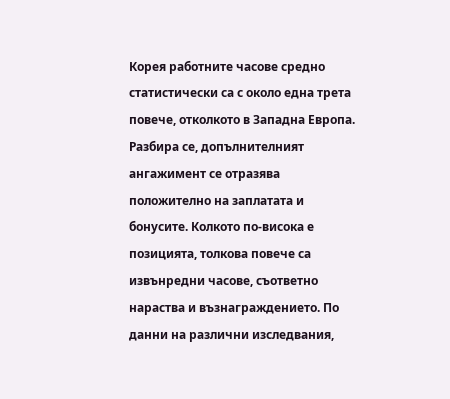Корея работните часове средно статистически са с около една трета повече, отколкото в Западна Европа. Разбира се, допълнителният ангажимент се отразява положително на заплатата и бонусите. Колкото по-висока е позицията, толкова повече са извънредни часове, съответно нараства и възнаграждението. По данни на различни изследвания,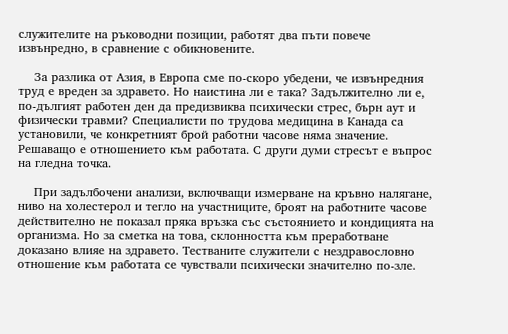служителите на ръководни позиции, работят два пъти повече извънредно, в сравнение с обикновените.

    За разлика от Азия, в Европа сме по-скоро убедени, че извънредния труд е вреден за здравето. Но наистина ли е така? Задължително ли е, по-дългият работен ден да предизвиква психически стрес, бърн аут и физически травми? Специалисти по трудова медицина в Канада са установили, че конкретният брой работни часове няма значение. Решаващо е отношението към работата. С други думи стресът е въпрос на гледна точка.

    При задълбочени анализи, включващи измерване на кръвно налягане, ниво на холестерол и тегло на участниците, броят на работните часове действително не показал пряка връзка със състоянието и кондицията на организма. Но за сметка на това, склонността към преработване доказано влияе на здравето. Тестваните служители с нездравословно отношение към работата се чувствали психически значително по-зле.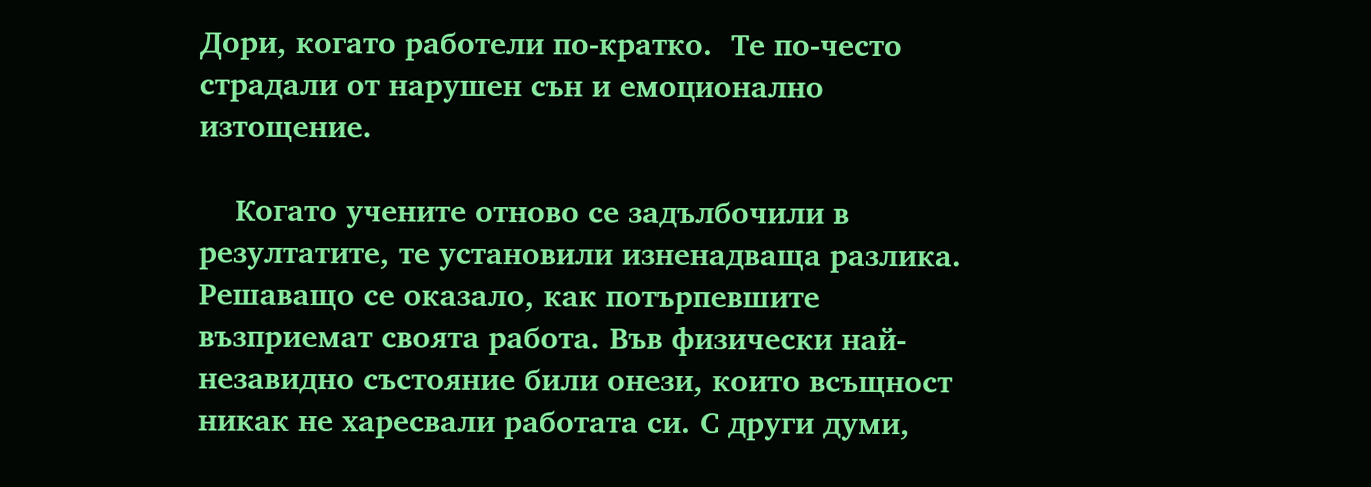Дори, когато работели по-кратко.  Те по-често страдали от нарушен сън и емоционално изтощение.

    Когато учените отново се задълбочили в резултатите, те установили изненадваща разлика. Решаващо се оказало, как потърпевшите възприемат своята работа. Във физически най-незавидно състояние били онези, които всъщност никак не харесвали работата си. С други думи,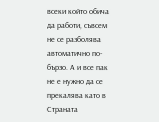всеки който обича да работи, съвсем не се разболява автоматично по-бързо. А и все пак не е нужно да се прекалява като в Страната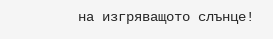на изгряващото слънце!